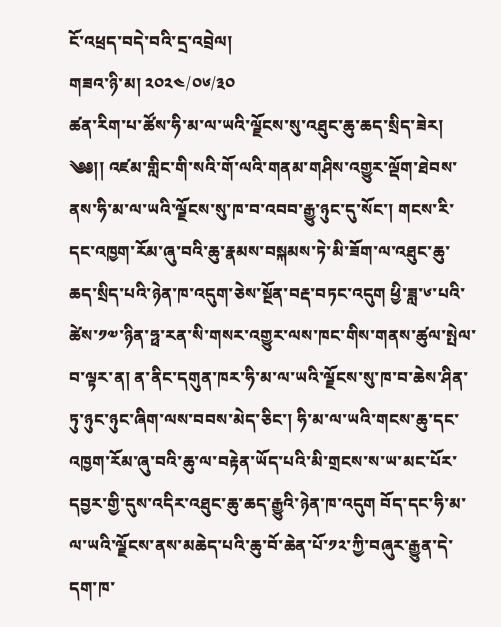ངོ་འཕྲད་བདེ་བའི་དྲ་འབྲེལ།
གཟའ་ཉི་མ། ༢༠༢༤/༠༦/༣༠
ཚན་རིག་པ་ཚོས་ཧི་མ་ལ་ཡའི་ལྗོངས་སུ་འཐུང་ཆུ་ཆད་སྲིད་ཟེར།
༄༅།། འཛམ་གླིང་གི་སའི་གོ་ལའི་གནམ་གཤིས་འགྱུར་ལྡོག་ཐེབས་ནས་ཧི་མ་ལ་ཡའི་ལྗོངས་སུ་ཁ་བ་འབབ་རྒྱུ་ཉུང་དུ་སོང་། གངས་རི་དང་འཁྱག་རོམ་ཞུ་བའི་ཆུ་རྣམས་བསྐམས་ཏེ་མི་ཟོག་ལ་འཐུང་ཆུ་ཆད་སྲིད་པའི་ཉེན་ཁ་འདུག་ཅེས་སྔོན་བརྡ་བཏང་འདུག ཕྱི་ཟླ་༦་པའི་ཚེས་༡༧་ཉིན་ཧྥ་རན་སི་གསར་འགྱུར་ལས་ཁང་གིས་གནས་ཚུལ་སྤེལ་བ་ལྟར་ན། ན་ནིང་དགུན་ཁར་ཧི་མ་ལ་ཡའི་ལྗོངས་སུ་ཁ་བ་ཆེས་ཤིན་ཏུ་ཉུང་ཉུང་ཞིག་ལས་བབས་མེད་ཅིང་། ཧི་མ་ལ་ཡའི་གངས་ཆུ་དང་འཁྱག་རོམ་ཞུ་བའི་ཆུ་ལ་བརྟེན་ཡོད་པའི་མི་གྲངས་ས་ཡ་མང་པོར་དབྱར་གྱི་དུས་འདིར་འཐུང་ཆུ་ཆད་རྒྱུའི་ཉེན་ཁ་འདུག བོད་དང་ཧི་མ་ལ་ཡའི་ལྗོངས་ནས་མཆེད་པའི་ཆུ་བོ་ཆེན་པོ་༡༢་ཀྱི་བཞུར་རྒྱུན་དེ་དག་ཁ་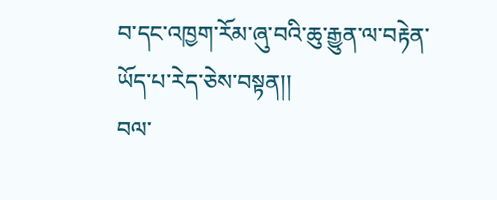བ་དང་འཁྱག་རོམ་ཞུ་བའི་ཆུ་རྒྱུན་ལ་བརྟེན་ཡོད་པ་རེད་ཅེས་བསྟན།།
བལ་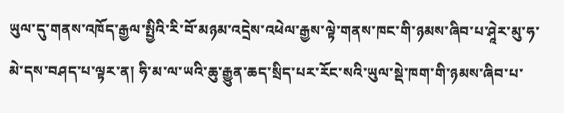ཡུལ་དུ་གནས་འཁོད་རྒྱལ་སྤྱིའི་རི་བོ་མཉམ་འདྲེས་འཕེལ་རྒྱས་ལྟེ་གནས་ཁང་གི་ཉམས་ཞིབ་པ་ཤཱེར་མུ་ཧ་མེ་དས་བཤད་པ་ལྟར་ན། ཧི་མ་ལ་ཡའི་ཆུ་རྒྱུན་ཆད་སྲིད་པར་རོང་སའི་ཡུལ་སྡེ་ཁག་གི་ཉམས་ཞིབ་པ་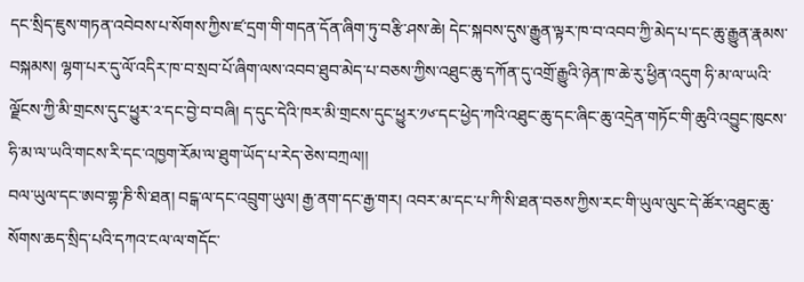དང་སྲིད་ཇུས་གཏན་འབེབས་པ་སོགས་ཀྱིས་ཛ་དྲག་གི་གདན་དོན་ཞིག་ཏུ་བརྩི་ཤས་ཆེ། དེང་སྐབས་དུས་རྒྱུན་ལྟར་ཁ་བ་འབབ་ཀྱི་མེད་པ་དང་ཆུ་རྒྱུན་རྣམས་བསྐམས། ལྷག་པར་དུ་ལོ་འདིར་ཁ་བ་སྲབ་པོ་ཞིག་ལས་འབབ་ཐུབ་མེད་པ་བཅས་ཀྱིས་འཐུང་ཆུ་དཀོན་དུ་འགྲོ་རྒྱུའི་ཉེན་ཁ་ཆེ་རུ་ཕྱིན་འདུག ཧི་མ་ལ་ཡའི་ལྗོངས་ཀྱི་མི་གྲངས་དུང་ཕྱུར་༢་དང་བྱེ་བ་བཞི། ད་དུང་དེའི་ཁར་མི་གྲངས་དུང་ཕྱུར་༡༦་དང་ཕྱེད་ཀའི་འཐུང་ཆུ་དང་ཞིང་ཆུ་འདྲེན་གཏོང་གི་ཆུའི་འབྱུང་ཁུངས་ཧི་མ་ལ་ཡའི་གངས་རི་དང་འཁྱག་རོམ་ལ་ཐུག་ཡོད་པ་རེད་ཅེས་བཀྲལ།།
བལ་ཡུལ་དང་ཨབ་གྷ་ཎི་སི་ཐན། བངྒ་ལ་དང་འབྲུག་ཡུལ། རྒྱ་ནག་དང་རྒྱ་གར། འབར་མ་དང་པ་ཀི་སི་ཐན་བཅས་ཀྱིས་རང་གི་ཡུལ་ལུང་དེ་ཚོར་འཐུང་ཆུ་སོགས་ཆད་སྲིད་པའི་དཀའ་ངལ་ལ་གདོང་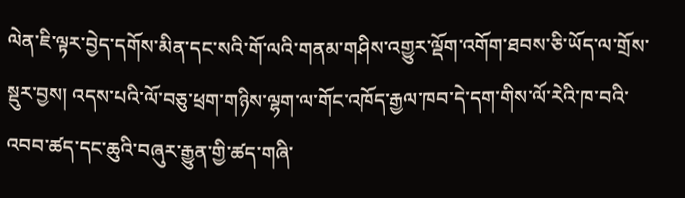ལེན་ཇི་ལྟར་བྱེད་དགོས་མིན་དང་སའི་གོ་ལའི་གནམ་གཤིས་འགྱུར་ལྡོག་འགོག་ཐབས་ཅི་ཡོད་ལ་གྲོས་སྡུར་བྱས། འདས་པའི་ལོ་བཅུ་ཕྲག་གཉིས་ལྷག་ལ་གོང་འཁོད་རྒྱལ་ཁབ་དེ་དག་གིས་ལོ་རེའི་ཁ་བའི་འབབ་ཚད་དང་ཆུའི་བཞུར་རྒྱུན་གྱི་ཚད་གཞི་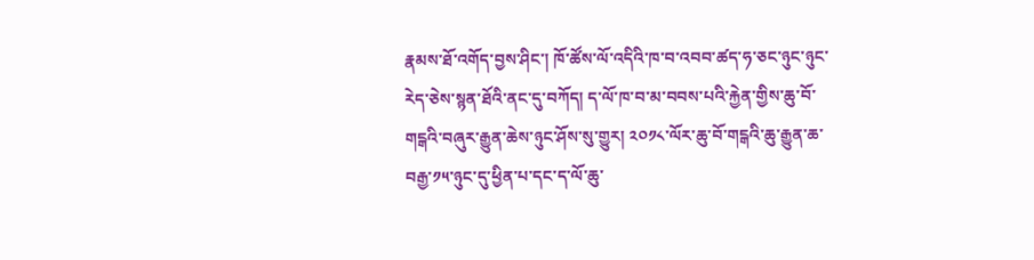རྣམས་ཐོ་འགོད་བྱས་ཤིང་། ཁོ་ཚོས་ལོ་འདིའི་ཁ་བ་འབབ་ཚད་ཧ་ཅང་ཉུང་ཉུང་རེད་ཅེས་སྙན་ཐོའི་ནང་དུ་བཀོད། ད་ལོ་ཁ་བ་མ་བབས་པའི་རྐྱེན་གྱིས་ཆུ་བོ་གངྒའི་བཞུར་རྒྱུན་ཆེས་ཉུང་ཤོས་སུ་གྱུར། ༢༠༡༨་ལོར་ཆུ་བོ་གངྒའི་ཆུ་རྒྱུན་ཆ་བརྒྱ་༡༥་ཉུང་དུ་ཕྱིན་པ་དང་ད་ལོ་ཆུ་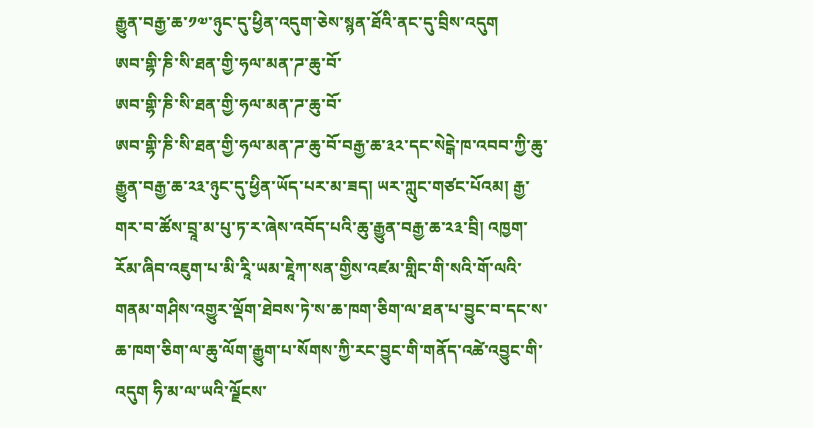རྒྱུན་བརྒྱ་ཆ་༡༧་ཉུང་དུ་ཕྱིན་འདུག་ཅེས་སྙན་ཐོའི་ནང་དུ་བྲིས་འདུག
ཨབ་གྷི་ཎི་སི་ཐན་གྱི་ཧལ་མན་ཌ་ཆུ་བོ་
ཨབ་གྷི་ཎི་སི་ཐན་གྱི་ཧལ་མན་ཌ་ཆུ་བོ་
ཨབ་གྷི་ཎི་སི་ཐན་གྱི་ཧལ་མན་ཌ་ཆུ་བོ་བརྒྱ་ཆ་༣༢་དང་སེངྒེ་ཁ་འབབ་ཀྱི་ཆུ་རྒྱུན་བརྒྱ་ཆ་༢༣་ཉུང་དུ་ཕྱིན་ཡོད་པར་མ་ཟད། ཡར་ཀླུང་གཙང་པོའམ། རྒྱ་གར་བ་ཚོས་བྲཱ་མ་པུ་ཏ་ར་ཞེས་འབོད་པའི་ཆུ་རྒྱུན་བརྒྱ་ཆ་༢༣་བྲི། འཁྱག་རོམ་ཞིབ་འཇུག་པ་མི་རཱི་ཡམ་ཇཱེཀ་སན་གྱིས་འཛམ་གླིང་གི་སའི་གོ་ལའི་གནམ་གཤིས་འགྱུར་ལྡོག་ཐེབས་ཏེ་ས་ཆ་ཁག་ཅིག་ལ་ཐན་པ་བྱུང་བ་དང་ས་ཆ་ཁག་ཅིག་ལ་ཆུ་ལོག་རྒྱུག་པ་སོགས་ཀྱི་རང་བྱུང་གི་གནོད་འཚེ་འབྱུང་གི་འདུག ཧི་མ་ལ་ཡའི་ལྗོངས་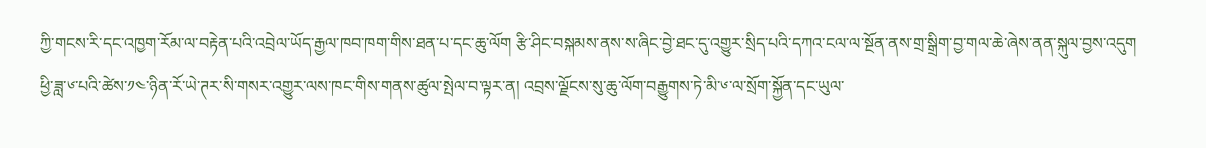ཀྱི་གངས་རི་དང་འཁྱག་རོམ་ལ་བརྟེན་པའི་འབྲེལ་ཡོད་རྒྱལ་ཁབ་ཁག་གིས་ཐན་པ་དང་ཆུ་ལོག རྩི་ཤིང་བསྐམས་ནས་ས་ཞིང་བྱེ་ཐང་དུ་འགྱུར་སྲིད་པའི་དཀའ་ངལ་ལ་སྔོན་ནས་གྲ་སྒྲིག་བྱ་གལ་ཆེ་ཞེས་ནན་སྐུལ་བྱས་འདུག
ཕྱི་ཟླ་༦་པའི་ཚེས་༡༤་ཉིན་རོ་ཡེ་ཊར་སི་གསར་འགྱུར་ལས་ཁང་གིས་གནས་ཚུལ་སྤེལ་བ་ལྟར་ན། འབྲས་ལྗོངས་སུ་ཆུ་ལོག་བརྒྱུགས་ཏེ་མི་༦་ལ་སྲོག་སྐྱོན་དང་ཡུལ་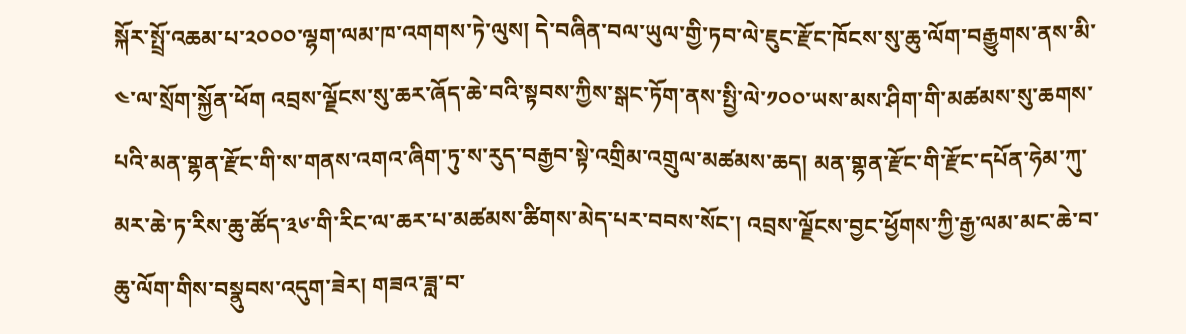སྐོར་སྤྲོ་འཆམ་པ་༢༠༠༠་ལྷག་ལམ་ཁ་འགགས་ཏེ་ལུས། དེ་བཞིན་བལ་ཡུལ་གྱི་ཏབ་ལེ་ཇུང་རྫོང་ཁོངས་སུ་ཆུ་ལོག་བརྒྱུགས་ནས་མི་༤་ལ་སྲོག་སྐྱོན་ཕོག འབྲས་ལྗོངས་སུ་ཆར་ཞོད་ཆེ་བའི་སྟབས་ཀྱིས་སྒང་ཏོག་ནས་སྤྱི་ལེ་༡༠༠་ཡས་མས་ཤིག་གི་མཚམས་སུ་ཆགས་པའི་མན་གྷན་རྫོང་གི་ས་གནས་འགའ་ཞིག་ཏུ་ས་རུད་བརྒྱབ་སྟེ་འགྲིམ་འགྲུལ་མཚམས་ཆད། མན་གྷན་རྫོང་གི་རྫོང་དཔོན་ཧེམ་ཀུ་མར་ཆེ་ཏ་རིས་ཆུ་ཚོད་༣༦་གི་རིང་ལ་ཆར་པ་མཚམས་ཚིགས་མེད་པར་བབས་སོང་། འབྲས་ལྗོངས་བྱང་ཕྱོགས་ཀྱི་རྒྱ་ལམ་མང་ཆེ་བ་ཆུ་ལོག་གིས་བསྣུབས་འདུག་ཟེར། གཟའ་ཟླ་བ་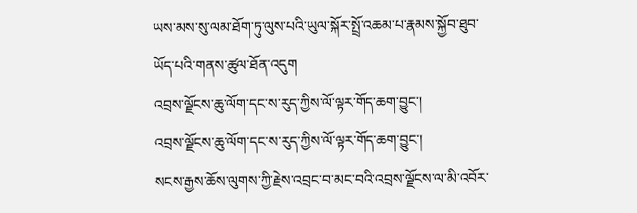ཡས་མས་སུ་ལམ་ཐོག་ཏུ་ལུས་པའི་ཡུལ་སྐོར་སྤྲོ་འཆམ་པ་རྣམས་སྐྱོབ་ཐུབ་ཡོད་པའི་གནས་ཚུལ་ཐོན་འདུག
འབྲས་ལྗོངས་ཆུ་ལོག་དང་ས་རུད་ཀྱིས་ལོ་ལྟར་གོད་ཆག་བྱུང་།
འབྲས་ལྗོངས་ཆུ་ལོག་དང་ས་རུད་ཀྱིས་ལོ་ལྟར་གོད་ཆག་བྱུང་།
སངས་རྒྱས་ཆོས་ལུགས་ཀྱི་རྗེས་འབྲང་བ་མང་བའི་འབྲས་ལྗོངས་ལ་མི་འབོར་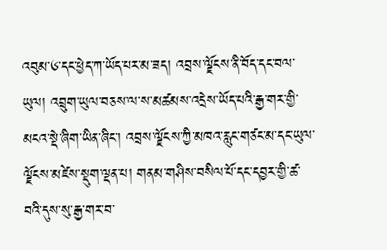འབུམ་༦་དང་ཕྱེད་ཀ་ཡོད་པར་མ་ཟད། འབྲས་ལྗོངས་ནི་བོད་དང་བལ་ཡུལ། འབྲུག་ཡུལ་བཅས་ལ་ས་མཚམས་འདྲེས་ཡོད་པའི་རྒྱ་གར་གྱི་མངའ་སྡེ་ཞིག་ཡིན་ཞིང་། འབྲས་ལྗོངས་ཀྱི་མཁའ་རླུང་གཙང་མ་དང་ཡུལ་ལྗོངས་མཛེས་སྡུག་ལྡན་པ། གནམ་གཤིས་བསིལ་པོ་དང་དབྱར་གྱི་ཚ་བའི་དུས་སུ་རྒྱ་གར་བ་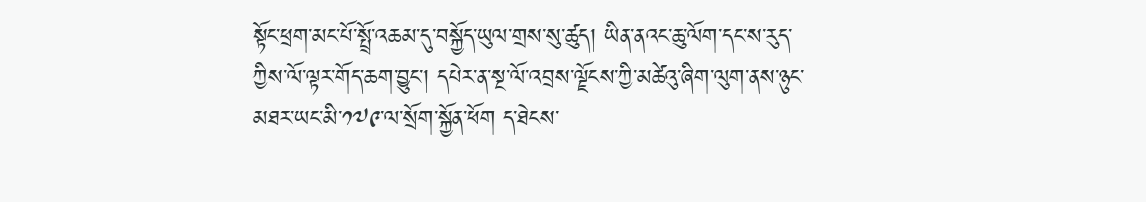སྟོང་ཕྲག་མང་པོ་སྤྲོ་འཆམ་དུ་བསྐྱོད་ཡུལ་གྲས་སུ་ཚུད། ཡིན་ནའང་ཆུ་ལོག་དང་ས་རུད་ཀྱིས་ལོ་ལྟར་གོད་ཆག་བྱུང་། དཔེར་ན་སྔ་ལོ་འབྲས་ལྗོངས་ཀྱི་མཚེའུ་ཞིག་ལུག་ནས་ཉུང་མཐར་ཡང་མི་༡༧༩་ལ་སྲོག་སྐྱོན་ཕོག ད་ཐེངས་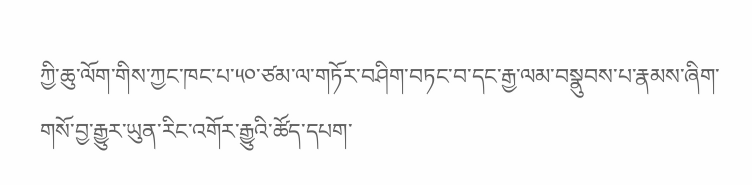ཀྱི་ཆུ་ལོག་གིས་ཀྱང་ཁང་པ་༥༠་ཙམ་ལ་གཏོར་བཤིག་བཏང་བ་དང་རྒྱ་ལམ་བསྣུབས་པ་རྣམས་ཞིག་གསོ་བྱ་རྒྱུར་ཡུན་རིང་འགོར་རྒྱུའི་ཚོད་དཔག་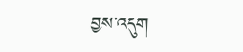བྱས་འདུག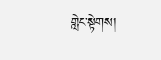གླེང་སྟེགས།